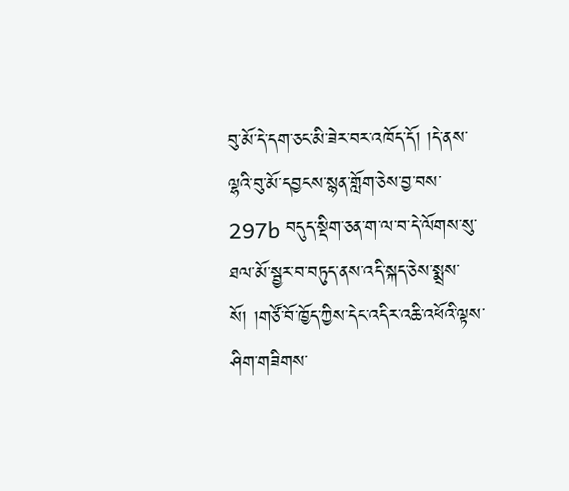བུ་མོ་དེ་དག་ཅང་མི་ཟེར་བར་འཁོད་དོ། །དེ་ནས་ལྷའི་བུ་མོ་དབྱངས་སྙན་གློག་ཅེས་བྱ་བས་ 297b བདུད་སྡིག་ཅན་ག་ལ་བ་དེ་ལོགས་སུ་ཐལ་མོ་སྦྱར་བ་བཏུད་ནས་འདི་སྐད་ཅེས་སྨྲས་སོ། །གཙོ་བོ་ཁྱོད་ཀྱིས་དེང་འདིར་འཆི་འཕོའི་ལྟས་ཤིག་གཟིགས་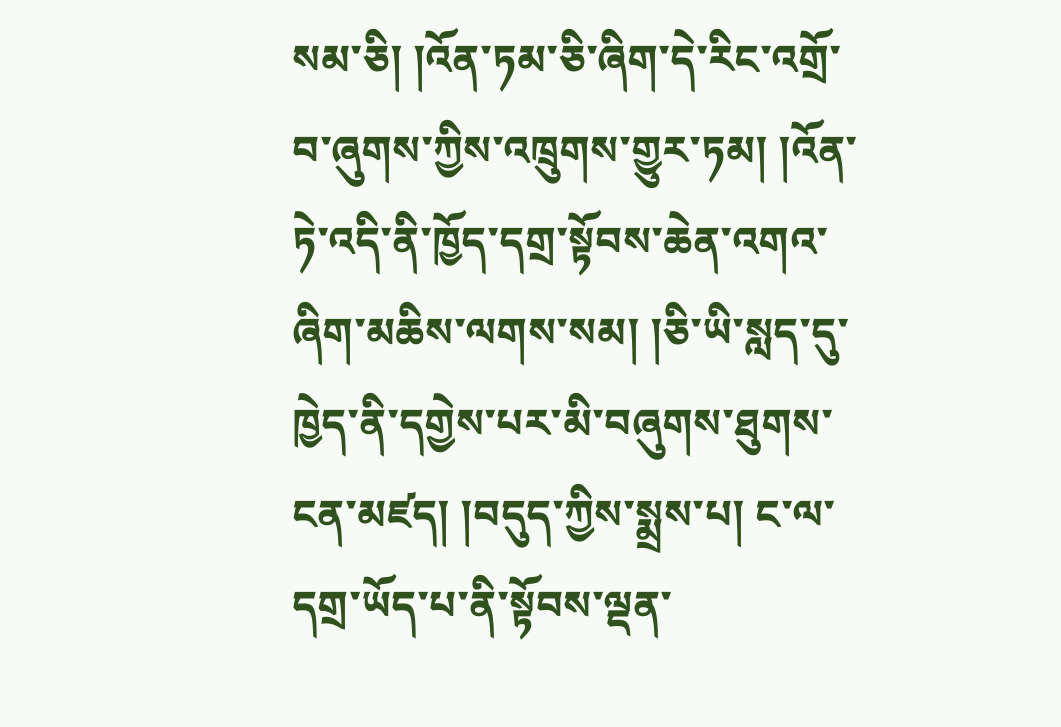སམ་ཅི། །འོན་ཏམ་ཅི་ཞིག་དེ་རིང་འགྲོ་བ་ཞུགས་ཀྱིས་འཁྲུགས་གྱུར་ཏམ། །འོན་ཏེ་འདི་ནི་ཁྱོད་དགྲ་སྟོབས་ཆེན་འགའ་ཞིག་མཆིས་ལགས་སམ། །ཅི་ཡི་སླད་དུ་ཁྱེད་ནི་དགྱེས་པར་མི་བཞུགས་ཐུགས་ངན་མཛད། །བདུད་ཀྱིས་སྨྲས་པ། ང་ལ་དགྲ་ཡོད་པ་ནི་སྟོབས་ལྡན་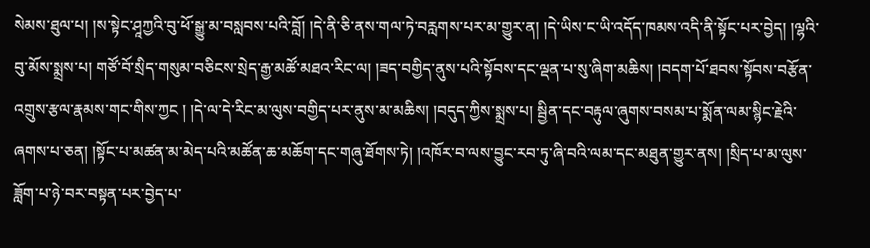སེམས་ཐུལ་པ། །ས་སྟེང་ཤཱཀྱའི་བུ་ཕོ་སྒྱུ་མ་བསླབས་པའི་བློ། །དེ་ནི་ཅི་ནས་གལ་ཏེ་བརླགས་པར་མ་གྱུར་ན། །དེ་ཡིས་ང་ཡི་འདོད་ཁམས་འདི་ནི་སྟོང་པར་བྱེད། །ལྷའི་བུ་མོས་སྨྲས་པ། གཙོ་བོ་སྲིད་གསུམ་བཅིངས་སྲེད་རྒྱ་མཚོ་མཐའ་རིང་ལ། །ཟད་བགྱིད་ནུས་པའི་སྟོབས་དང་ལྡན་པ་སུ་ཞིག་མཆིས། །བདག་པོ་ཐབས་སྟོབས་བརྩོན་འགྲུས་རྩལ་རྣམས་གང་གིས་ཀྱང ། །དེ་ལ་དེ་རིང་མ་ལུས་བགྱིད་པར་ནུས་མ་མཆིས། །བདུད་ཀྱིས་སྨྲས་པ། སྦྱིན་དང་བརྟུལ་ཞུགས་བསམ་པ་སྨོན་ལམ་སྙིང་རྗེའི་ཞགས་པ་ཅན། །སྟོང་པ་མཚན་མ་མེད་པའི་མཚོན་ཆ་མཆོག་དང་གཞུ་ཐོགས་ཏེ། །འཁོར་བ་ལས་བྱུང་རབ་ཏུ་ཞི་བའི་ལམ་དང་མཐུན་གྱུར་ནས། །སྲིད་པ་མ་ལུས་ཟློག་པ་ཉེ་བར་བསྟན་པར་བྱེད་པ་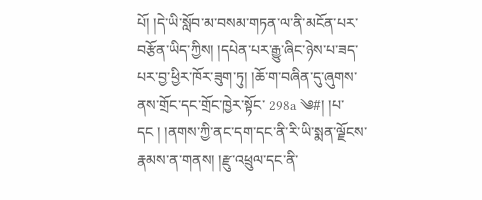པོ། །དེ་ཡི་སློབ་མ་བསམ་གཏན་ལ་ནི་མངོན་པར་བརྩོན་ཡིད་ཀྱིས། །དཔེན་པར་རྒྱུ་ཞིང་ཉེས་པ་ཟད་པར་བྱ་ཕྱིར་ཁོར་ཟུག་ཏུ། །ཆོ་ག་བཞིན་དུ་ཞུགས་ནས་གྲོང་དང་གྲོང་ཁྱེར་སྟོང་ 298a ༄#། །པ་དང ། །ནགས་ཀྱི་ནང་དག་དང་ནི་རི་ཡི་སྨན་ལྗོངས་རྣམས་ན་གནས། །རྫུ་འཕྲུལ་དང་ནི་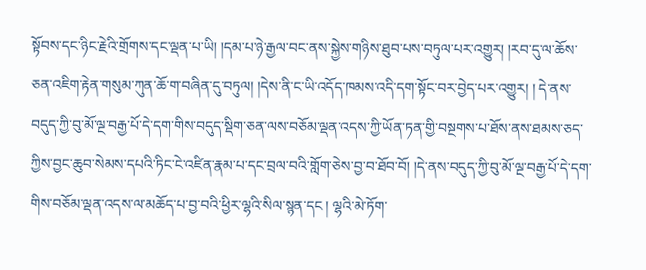སྟོབས་དང་ཉིང་རྗེའི་གྲོགས་དང་ལྡན་པ་ཡི། །དམ་པ་ཉེ་རྒྱལ་བང་ནས་སྐྱེས་གཉིས་ཐུབ་པས་བཏུལ་པར་འགྱུར། །རབ་དུ་ལ་ཆོས་ཅན་འཇིག་རྟེན་གསུམ་ཀུན་ཆོ་ག་བཞིན་དུ་བཏུལ། །དེས་ནི་ང་ཡི་འདོད་ཁམས་འདི་དག་སྟོང་བར་བྱེད་པར་འགྱུར། ། དེ་ནས་བདུད་ཀྱི་བུ་མོ་ལྔ་བརྒྱ་པོ་དེ་དག་གིས་བདུད་སྡིག་ཅན་ལས་བཅོམ་ལྡན་འདས་ཀྱི་ཡོན་ཏན་གྱི་བསྔགས་པ་ཐོས་ནས་ཐམས་ཅད་ཀྱིས་བྱང་ཆུབ་སེམས་དཔའི་ཏིང་ངེ་འཛིན་རྣམ་པ་དང་བྲལ་བའི་གློག་ཅེས་བྱ་བ་ཐོབ་བོ། །དེ་ནས་བདུད་ཀྱི་བུ་མོ་ལྔ་བརྒྱ་པོ་དེ་དག་གིས་བཅོམ་ལྡན་འདས་ལ་མཆོད་པ་བྱ་བའི་ཕྱིར་ལྷའི་སིལ་སྙན་དང ། ལྷའི་མེ་ཏོག་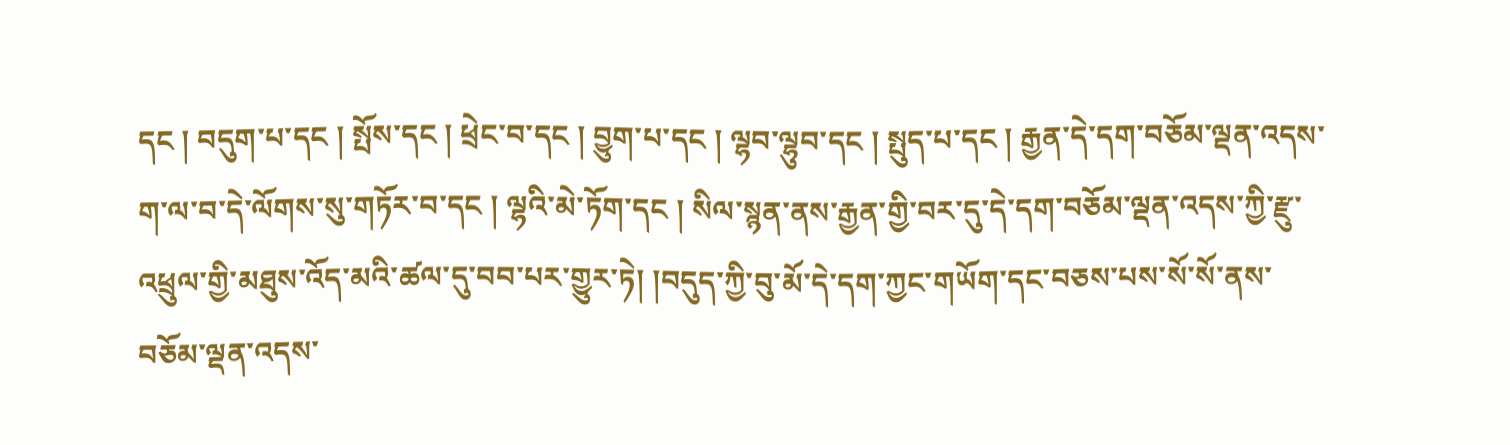དང ། བདུག་པ་དང ། སྤོས་དང ། ཕྲེང་བ་དང ། བྱུག་པ་དང ། ལྷབ་ལྷུབ་དང ། སྤུད་པ་དང ། རྒྱན་དེ་དག་བཅོམ་ལྡན་འདས་ག་ལ་བ་དེ་ལོགས་སུ་གཏོར་བ་དང ། ལྷའི་མེ་ཏོག་དང ། སིལ་སྙན་ནས་རྒྱན་གྱི་བར་དུ་དེ་དག་བཅོམ་ལྡན་འདས་ཀྱི་རྫུ་འཕྲུལ་གྱི་མཐུས་འོད་མའི་ཚལ་དུ་བབ་པར་གྱུར་ཏེ། །བདུད་ཀྱི་བུ་མོ་དེ་དག་ཀྱང་གཡོག་དང་བཅས་པས་སོ་སོ་ནས་བཅོམ་ལྡན་འདས་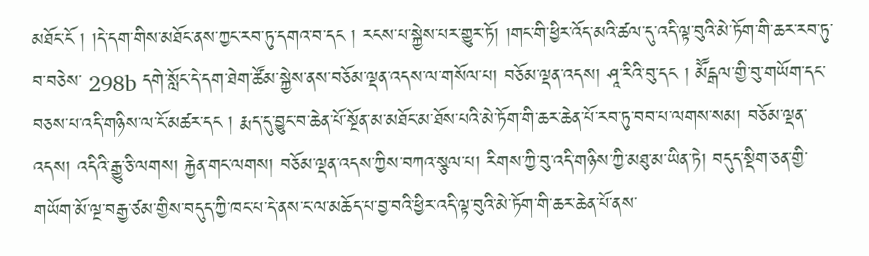མཐོང་ངོ ། །དེ་དག་གིས་མཐོང་ནས་ཀྱང་རབ་ཏུ་དགའ་བ་དང ། རངས་པ་སྐྱེས་པར་གྱུར་ཏོ། །གང་གི་ཕྱིར་འོད་མའི་ཚལ་དུ་འདི་ལྟ་བུའི་མེ་ཏོག་གི་ཆར་རབ་ཏུ་བ་བཅེས་ 298b དགེ་སློང་དེ་དག་ཐེག་ཚོམ་སྐྱེས་ནས་བཅོམ་ལྡན་འདས་ལ་གསོལ་པ། བཅོམ་ལྡན་འདས། ཤཱ་རིའི་བུ་དང ། མཽངྒལ་གྱི་བུ་གཡོག་དང་བཅས་པ་འདི་གཉིས་ལ་ངོ་མཚར་དང ། རྨད་དུ་བྱུང་བ་ཆེན་པོ་སྔོན་མ་མཐོང་མ་ཐོས་པའི་མེ་ཏོག་གི་ཆར་ཆེན་པོ་རབ་ཏུ་བབ་པ་ལགས་སམ། བཅོམ་ལྡན་འདས། འདིའི་རྒྱུ་ཅི་ལགས། རྐྱེན་གང་ལགས། བཅོམ་ལྡན་འདས་ཀྱིས་བཀའ་སྩལ་པ། རིགས་ཀྱི་བུ་འདི་གཉིས་ཀྱི་མཐུ་མ་ཡིན་ཏེ། བདུད་སྡིག་ཅན་གྱི་གཡོག་མོ་ལྔ་བརྒྱ་ཙམ་གྱིས་བདུད་ཀྱི་ཁང་པ་དེ་ནས་ང་ལ་མཆོད་པ་བྱ་བའི་ཕྱིར་འདི་ལྟ་བུའི་མེ་ཏོག་གི་ཆར་ཆེན་པོ་ནས་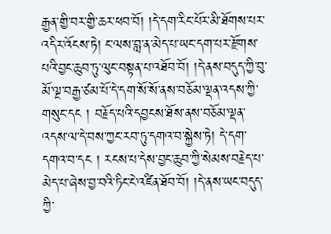རྒྱན་གྱི་བར་གྱི་ཆར་ཕབ་བོ། །དེ་དག་རིང་པོར་མི་ཐོགས་པར་འདིར་འོངས་ཏེ། ང་ལས་བླ་ན་མེད་པ་ཡང་དག་པར་རྫོགས་པའི་བྱང་ཆུབ་ཏུ་ལུང་བསྟན་པ་འཐོབ་བོ། །དེ་ནས་བདུད་ཀྱི་བུ་མོ་ལྔ་བརྒྱ་ཙམ་པོ་དེ་དག་སོ་སོ་ནས་བཅོམ་ལྡན་འདས་ཀྱི་གསུང་དང ། བརྗོད་པའི་དབྱངས་ཐོས་ནས་བཅོམ་ལྡན་འདས་ལ་དེ་བས་ཀྱང་རབ་ཏུ་དགའ་བ་སྐྱེས་ཏེ། དེ་དག་དགའ་བ་དང ། རངས་པ་དེས་བྱང་ཆུབ་ཀྱི་སེམས་བརྗེད་པ་མེད་པ་ཞེས་བྱ་བའི་ཏིང་ངེ་འཛིན་ཐོབ་བོ། །དེ་ནས་ཡང་བདུད་ཀྱི་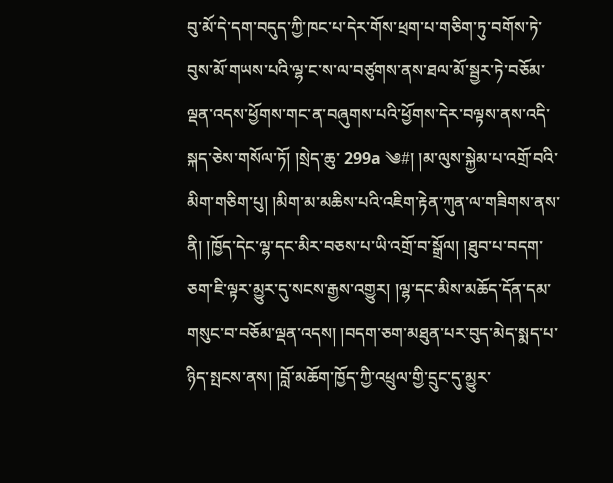བུ་མོ་དེ་དག་བདུད་ཀྱི་ཁང་པ་དེར་གོས་ཕྲག་པ་གཅིག་ཏུ་བགོས་ཏེ་བུས་མོ་གཡས་པའི་ལྷ་ང་ས་ལ་བཙུགས་ནས་ཐལ་མོ་སྦྱར་ཏེ་བཅོམ་ལྡན་འདས་ཕྱོགས་གང་ན་བཞུགས་པའི་ཕྱོགས་དེར་བལྟས་ནས་འདི་སྐད་ཅེས་གསོལ་ཏོ། །སྲེད་ཆུ་ 299a ༄#། །མ་ལུས་སྐྱེམ་པ་འགྲོ་བའི་མིག་གཅིག་པུ། །མིག་མ་མཆིས་པའི་འཇིག་རྟེན་ཀུན་ལ་གཟིགས་ནས་ནི། །ཁྱོད་དེང་ལྷ་དང་མིར་བཅས་པ་ཡི་འགྲོ་བ་སྒྲོལ། །ཐུབ་པ་བདག་ཅག་ཇི་ལྟར་མྱུར་དུ་སངས་རྒྱས་འགྱུར། །ལྷ་དང་མིས་མཆོད་དོན་དམ་གསུང་བ་བཅོམ་ལྡན་འདས། །བདག་ཅག་མཐུན་པར་བུད་མེད་སྨད་པ་ཉིད་སྤངས་ནས། །བློ་མཆོག་ཁྱོད་ཀྱི་འཕྲུལ་གྱི་དྲུང་དུ་མྱུར་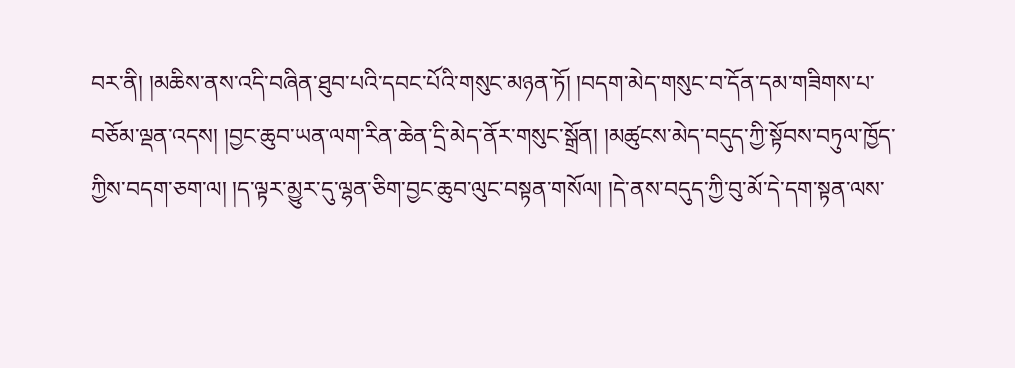བར་ནི། །མཆིས་ནས་འདི་བཞིན་ཐུབ་པའི་དབང་པོའི་གསུང་མཉན་ཏོ། །བདག་མེད་གསུང་བ་དོན་དམ་གཟིགས་པ་བཅོམ་ལྡན་འདས། །བྱང་ཆུབ་ཡན་ལག་རིན་ཆེན་དྲི་མེད་ནོར་གསུང་སྒྲོན། །མཚུངས་མེད་བདུད་ཀྱི་སྟོབས་བཏུལ་ཁྱོད་ཀྱིས་བདག་ཅག་ལ། །ད་ལྟར་མྱུར་དུ་ལྷན་ཅིག་བྱང་ཆུབ་ལུང་བསྟན་གསོལ། །དེ་ནས་བདུད་ཀྱི་བུ་མོ་དེ་དག་སྟན་ལས་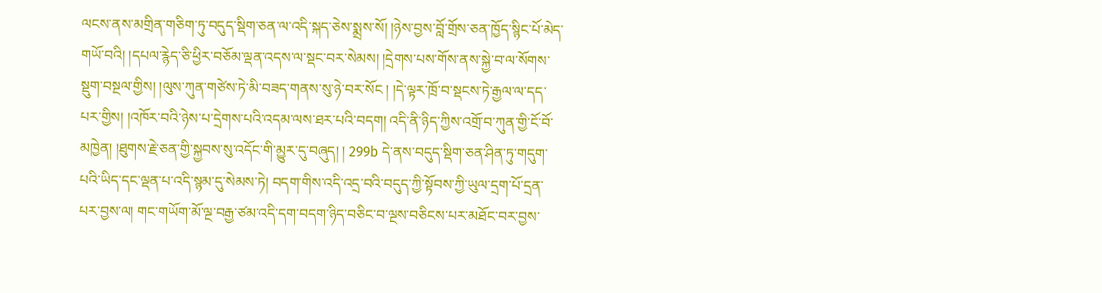ལངས་ནས་མགྲིན་གཅིག་ཏུ་བདུད་སྡིག་ཅན་ལ་འདི་སྐད་ཅེས་སྨྲས་སོ། །ཉེས་བྱས་བློ་གྲོས་ཅན་ཁྱོད་སྙིང་པོ་མེད་གཡོ་བའི། །དཔལ་རྙེད་ཅི་ཕྱིར་བཅོམ་ལྡན་འདས་ལ་སྡང་བར་སེམས། །དྲེགས་པས་གོས་ནས་སྐྱེ་བ་ལ་སོགས་སྡུག་བསྔལ་གྱིས། །ལུས་ཀུན་གཙེས་ཏེ་མི་བཟད་གནས་སུ་ཉེ་བར་སོང ། །དེ་ལྟར་ཁྲོ་བ་སྡངས་ཏེ་རྒྱལ་ལ་དད་པར་གྱིས། །འཁོར་བའི་ཉེས་པ་དྲེགས་པའི་འདམ་ལས་ཐར་པའི་བདག། འདི་ནི་ཉིད་ཀྱིས་འགྲོ་བ་ཀུན་གྱི་ངོ་བོ་མཁྱེན། །ཐུགས་རྗེ་ཅན་གྱི་སྐྱབས་སུ་འདོང་གི་མྱུར་དུ་བཞུད། ། 299b དེ་ནས་བདུད་སྡིག་ཅན་ཤིན་ཏུ་གདུག་པའི་ཡིད་དང་ལྡན་པ་འདི་སྙམ་དུ་སེམས་ཏེ། བདག་གིས་འདི་འདྲ་བའི་བདུད་ཀྱི་སྟོབས་ཀྱི་ཡུལ་དྲག་པོ་དྲན་པར་བྱས་ལ། གང་གཡོག་མོ་ལྔ་བརྒྱ་ཙམ་འདི་དག་བདག་ཉིད་བཅིང་བ་ལྔས་བཅིངས་པར་མཐོང་བར་བྱས་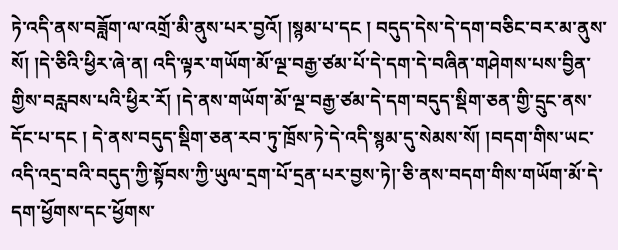ཏེ་འདི་ནས་བཟློག་ལ་འགྲོ་མི་ནུས་པར་བྱའོ། །སྙམ་པ་དང ། བདུད་དེས་དེ་དག་བཅིང་བར་མ་ནུས་སོ། །དེ་ཅིའི་ཕྱིར་ཞེ་ན། འདི་ལྟར་གཡོག་མོ་ལྔ་བརྒྱ་ཙམ་པོ་དེ་དག་དེ་བཞིན་གཤེགས་པས་བྱིན་གྱིས་བརླབས་པའི་ཕྱིར་རོ། །དེ་ནས་གཡོག་མོ་ལྔ་བརྒྱ་ཙམ་དེ་དག་བདུད་སྡིག་ཅན་གྱི་དྲུང་ནས་དོང་པ་དང ། དེ་ནས་བདུད་སྡིག་ཅན་རབ་ཏུ་ཁྲོས་ཏེ་དེ་འདི་སྙམ་དུ་སེམས་སོ། །བདག་གིས་ཡང་འདི་འདྲ་བའི་བདུད་ཀྱི་སྟོབས་ཀྱི་ཡུལ་དྲག་པོ་དྲན་པར་བྱས་ཏེ།་ཅི་ནས་བདག་གིས་གཡོག་མོ་དེ་དག་ཕྱོགས་དང་ཕྱོགས་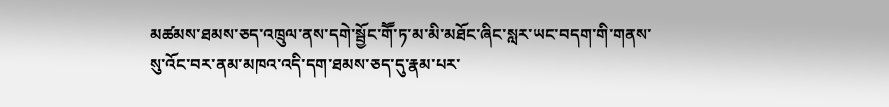མཚམས་ཐམས་ཅད་འཁྲུལ་ནས་དགེ་སྦྱོང་གཽ་ཏ་མ་མི་མཐོང་ཞིང་སླར་ཡང་བདག་གི་གནས་སུ་འོང་བར་ནམ་མཁའ་འདི་དག་ཐམས་ཅད་དུ་རྣམ་པར་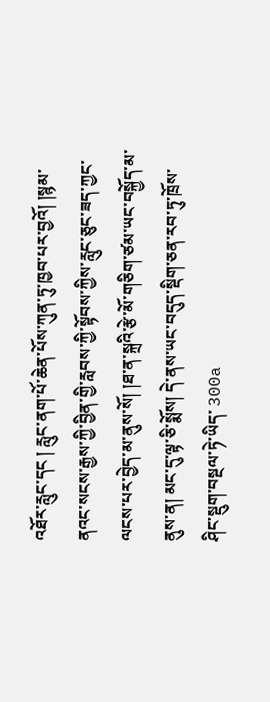འཐོར་རླུང་དང ། རླུང་ནག་པོ་ཆེན་པོས་ཀུན་ཏུ་ཁྱབ་པར་བྱའོ། །སྙམ་ནའང་སངས་རྒྱས་ཀྱི་བྱིན་གྱི་རླབས་ཀྱི་སྟོབས་ཀྱིས་རླུང་ཅུང་ཟད་ཀྱང་ལངས་པར་བྱེད་མ་ནུས་སོ། །ཐ་ན་སྐྲའི་རྩེ་མོ་གཅིག་ཙམ་ཡང་བསྐྱོད་མ་ནུས་ན། མང་དུ་ལྟ་ཅི་སྨོས། དེ་ནས་ཡང་བདུད་སྡིག་ཅན་རབ་ཏུ་ཁྲོས་ཤིང་སྡུག་བསྔལ་ཏེ་ཡིད་ 300a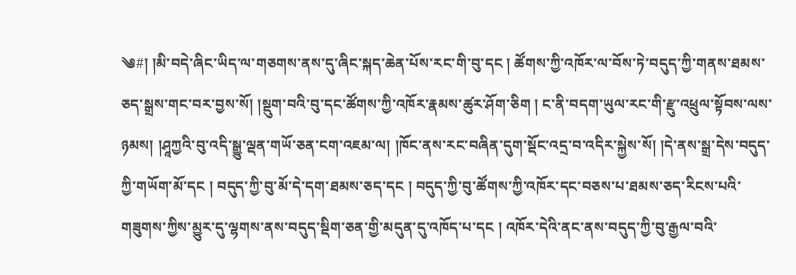༄#། །མི་བདེ་ཞིང་ཡིད་ལ་གཅགས་ནས་དུ་ཞིང་སྐད་ཆེན་པོས་རང་གི་བུ་དང ། ཚོགས་ཀྱི་འཁོར་ལ་བོས་ཏེ་བདུད་ཀྱི་གནས་ཐམས་ཅད་སྒྲས་གང་བར་བྱས་སོ། །སྡུག་བའི་བུ་དང་ཚོགས་ཀྱི་འཁོར་རྣམས་ཚུར་ཤོག་ཅིག ། ང་ནི་བདག་ཡུལ་རང་གི་རྫུ་འཕྲུལ་སྟོབས་ལས་ཉམས། །ཤཱཀྱའི་བུ་འདི་སྒྱུ་ལྡན་གཡོ་ཅན་ངག་འཇམ་ལ། །ཁོང་ནས་རང་བཞིན་དུག་སྡོང་འདྲ་བ་འདིར་སྐྱེས་སོ། །དེ་ནས་སྒྲ་དེས་བདུད་ཀྱི་གཡོག་མོ་དང ། བདུད་ཀྱི་བུ་མོ་དེ་དག་ཐམས་ཅད་དང ། བདུད་ཀྱི་བུ་ཚོགས་ཀྱི་འཁོར་དང་བཅས་པ་ཐམས་ཅད་རིངས་པའི་གཟུགས་ཀྱིས་མྱུར་དུ་ལྷགས་ནས་བདུད་སྡིག་ཅན་གྱི་མདུན་དུ་འཁོད་པ་དང ། འཁོར་དེའི་ནང་ནས་བདུད་ཀྱི་བུ་རྒྱལ་བའི་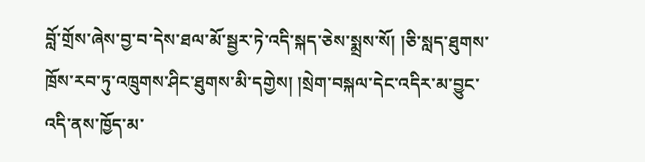བློ་གྲོས་ཞེས་བྱ་བ་དེས་ཐལ་མོ་སྦྱར་ཏེ་འདི་སྐད་ཅེས་སྨྲས་སོ། །ཅི་སླད་ཐུགས་ཁྲོས་རབ་ཏུ་འཁྲུགས་ཤིང་ཐུགས་མི་དགྱེས། །སྲེག་བསྐལ་དེང་འདིར་མ་བྱུང་འདི་ནས་ཁྱོད་མ་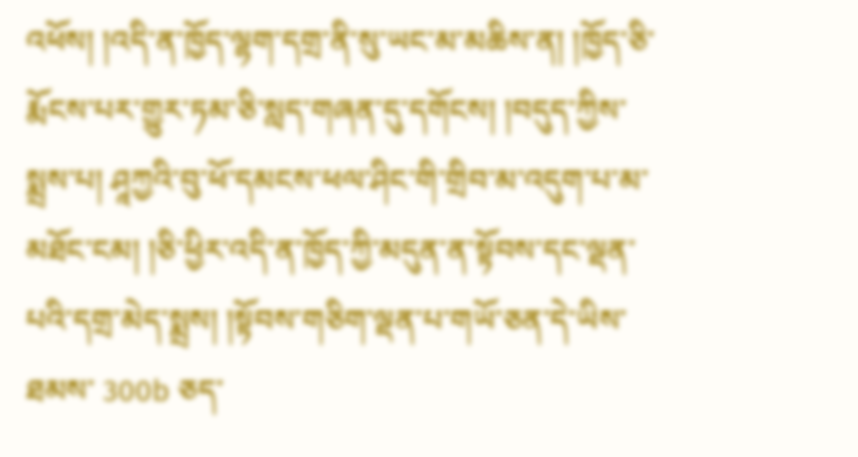འཕོས། །འདི་ན་ཁྱོད་ལྷག་དགྲ་ནི་སུ་ཡང་མ་མཆིས་ན། །ཁྱོད་ཅི་རྨོངས་པར་གྱུར་ཏམ་ཅི་སླད་གཞན་དུ་དགོངས། །བདུད་ཀྱིས་སྨྲས་པ། ཤཱཀྱའི་བུ་ཕོ་དམངས་ཕལ་ཤིང་གི་གྲིབ་མ་འདུག་པ་མ་མཐོང་ངམ། །ཅི་ཕྱིར་འདི་ན་ཁྱོད་ཀྱི་མདུན་ན་སྟོབས་དང་ལྡན་པའི་དགྲ་མེད་སྨྲས། །སྟོབས་གཅིག་ལྡན་པ་གཡོ་ཅན་དེ་ཡིས་ཐམས་ 300b ཅད་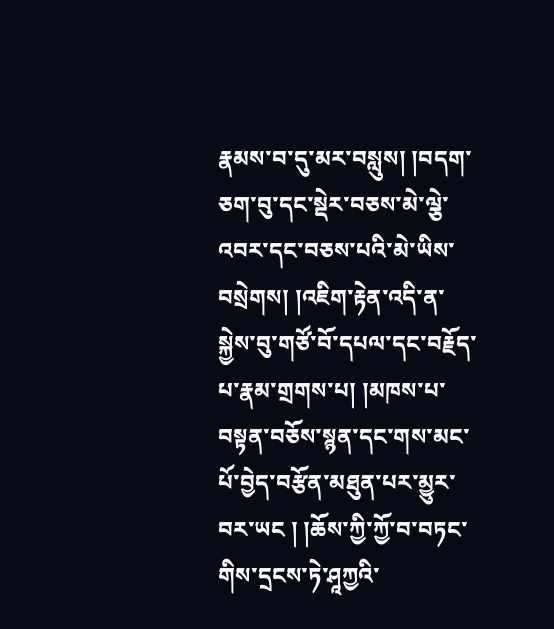རྣམས་བ་དུ་མར་བསླུས། །བདག་ཅག་བུ་དང་སྡེར་བཅས་མེ་ལྕེ་འབར་དང་བཅས་པའི་མེ་ཡིས་བསྲེགས། །འཇིག་རྟེན་འདི་ན་སྐྱེས་བུ་གཙོ་བོ་དཔལ་དང་བརྗོད་པ་རྣམ་གྲགས་པ། །མཁས་པ་བསྟན་བཅོས་སྙན་དང་གས་མང་པོ་བྱེད་བརྩོན་མཐུན་པར་མྱུར་བར་ཡང ། །ཆོས་ཀྱི་ཀྱོ་བ་བཏང་གིས་དྲངས་ཏེ་ཤཱཀྱའི་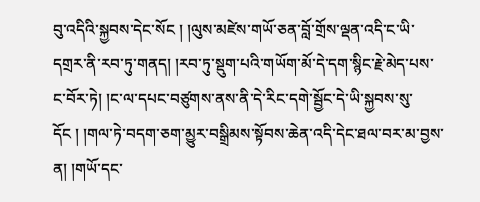བུ་འདིའི་སྐྱབས་དེང་སོང ། །ལུས་མཛེས་གཡོ་ཅན་བློ་གྲོས་ལྡན་འདི་ང་ཡི་དགྲར་ནི་རབ་ཏུ་གནད། །རབ་ཏུ་སྡུག་པའི་གཡོག་མོ་དེ་དག་སྙིང་རྗེ་མེད་པས་ང་བོར་ཏེ། །ང་ལ་དཔང་བཙུགས་ནས་ནི་དེ་རིང་དགེ་སྦྱོང་དེ་ཡི་སྐྱབས་སུ་དོང ། །གལ་ཏེ་བདག་ཅག་མྱུར་བསྒྲིམས་སྟོབས་ཆེན་འདི་དེང་ཐལ་བར་མ་བྱས་ན། །གཡོ་དང་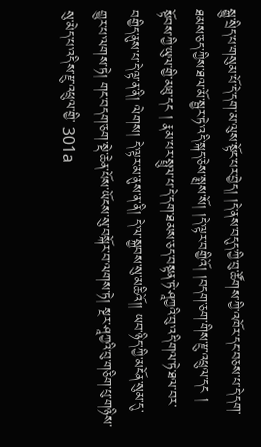སྒྱུ་སྲིད་པ་གསུམ་པོ་དེ་དག་མ་ལུས་སྟོང་པར་བྱེད། །དེ་ནས་བདུད་ཀྱི་བུ་ཚོགས་ཀྱི་འཁོར་དང་བཅས་པ་དེ་དག་ཐམས་ཅད་ཀྱིས་ཐལ་མོ་སྦྱར་ཏེ་འདི་སྐད་ཅེས་སྨྲས་སོ། །དེ་ལྟར་བགྱིའོ། །བདག་ཅག་གིས་རྫུ་འཕྲུལ་དང ། སྟོབས་ཀྱི་ཡུལ་གྱི་མཐུ་དང ། རྣམ་པར་སྤྲུལ་པ་དེ་དག་ཐམས་ཅད་བསྟན་ཏེ་ཤཱཀྱའི་བུ་འདི་གལ་ཏེ་ཐལ་བར་བགྱིད་ནུས་པ་དེ་ལྟ་ན་ནི། ལེགས། དེ་ལྟར་མ་ནུས་ན་ནི། དེ་ལ་སྐྱབས་སུ་མཆིའོ།། ཡབ་ཉིད་ཀྱི་མངོན་སུམ་དུ་གྱུར་པ་ལགས་ཏེ། གང་བདག་ཅག་སྡེ་ཆེན་པོས་ཡོངས་སུ་བསྐོར་བ་ལགས་ཏེ། སྔར་ཤཱཀྱའི་བུ་གཅིག་པུ་གཉིས་སུ་མེད་པ་འདིས་རྫུ་འཕྲུལ་གྱི་ 301a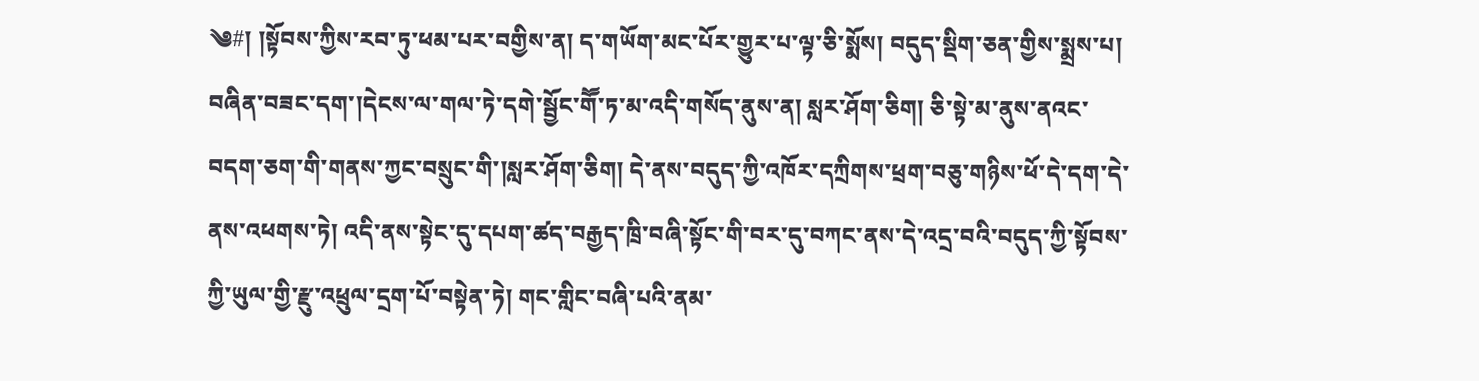༄#། །སྟོབས་ཀྱིས་རབ་ཏུ་ཕམ་པར་བགྱིས་ན། ད་གཡོག་མང་པོར་གྱུར་པ་ལྟ་ཅི་སྨོས། བདུད་སྡིག་ཅན་གྱིས་སྨྲས་པ། བཞིན་བཟང་དག་།དེངས་ལ་གལ་ཏེ་དགེ་སྦྱོང་གཽ་ཏ་མ་འདི་གསོད་ནུས་ན། སླར་ཤོག་ཅིག། ཅི་སྟེ་མ་ནུས་ནའང་བདག་ཅག་གི་གནས་ཀྱང་བསྲུང་གི་།སླར་ཤོག་ཅིག། དེ་ནས་བདུད་ཀྱི་འཁོར་དཀྲིགས་ཕྲག་བཅུ་གཉིས་ཕོ་དེ་དག་དེ་ནས་འཕགས་ཏེ། འདི་ནས་སྟེང་དུ་དཔག་ཚད་བརྒྱད་ཁྲི་བཞི་སྟོང་གི་བར་དུ་བཀང་ནས་དེ་འདྲ་བའི་བདུད་ཀྱི་སྟོབས་ཀྱི་ཡུལ་གྱི་རྫུ་འཕྲུལ་དྲག་པོ་བསྟེན་ཏེ། གང་གླིང་བཞི་པའི་ནམ་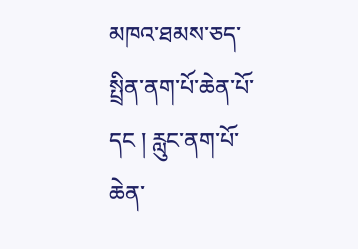མཁའ་ཐམས་ཅད་སྤྲིན་ནག་པོ་ཆེན་པོ་དང ། རླུང་ནག་པོ་ཆེན་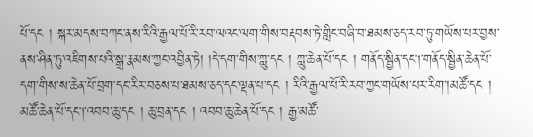པོ་དང ། སྐར་མདས་བཀང་ནས་རིའི་རྒྱལ་པོ་རི་རབ་ལའང་ལག་གིས་བརྡབས་ཏེ་གླིང་བཞི་བ་ཐམས་ཅད་རབ་ཏུ་གཡོས་པར་བྱས་ནས་ཤིན་ཏུ་འཇིགས་པའི་སྒྲ་རྣམས་ཀྱང་འབྱིན་ཏེ། །དེ་དག་གིས་ཀླུ་དང ། ཀླུ་ཆེན་པོ་དང ། གནོད་སྦྱིན་དང།་གནོད་སྦྱིན་ཆེན་པོ་དག་གིས་ས་ཆེན་པོ་བྲག་དང་རིར་བཅས་པ་ཐམས་ཅད་དང་ལྡན་པ་དང ། རིའི་རྒྱལ་པོ་རི་རབ་ཀྱང་གཡོས་པར་རིག་།མཚོ་དང ། མཚོ་ཆེན་པོ་དང།་འབབ་ཆུ་དང ། ཆུ་བྲན་དང ། འབབ་ཆུ་ཆེན་པོ་དང ། རྒྱ་མཚོ་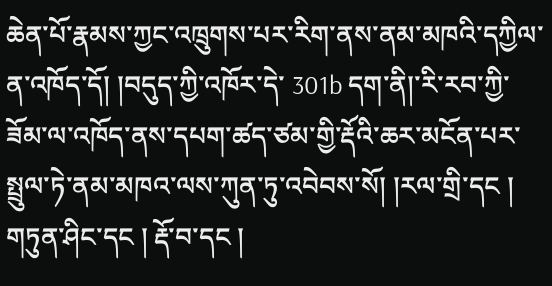ཆེན་པོ་རྣམས་ཀྱང་འཁྲུགས་པར་རིག་ནས་ནམ་མཁའི་དཀྱིལ་ན་འཁོད་དོ། །བདུད་ཀྱི་འཁོར་དེ་ 301b དག་ནི།་རི་རབ་ཀྱི་ཟོམ་ལ་འཁོད་ནས་དཔག་ཚད་ཙམ་གྱི་རྡོའི་ཆར་མངོན་པར་སྤྲུལ་ཏེ་ནམ་མཁའ་ལས་ཀུན་ཏུ་འབེབས་སོ། །རལ་གྲི་དང ། གཏུན་ཤིང་དང ། རྡོ་བ་དང །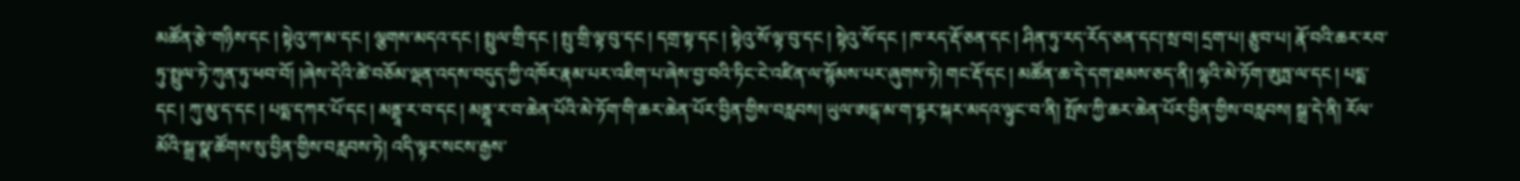མཚོན་རྩེ་གཉིས་དང ། སྟེའུ་ཀ་མ་དང ། ལྕགས་མདའ་དང ། སྤྲུལ་གྲི་དང ། སྤུ་གྲི་ལྟ་བུ་དང ། དགྲ་སྟ་དང ། སྟེའུ་སོ་ལྟ་བུ་དང ། སྟེའུ་སོ་དང ། ཁ་རད་རྡོ་ཅན་དང ། ཤིན་ཏུ་རད་རོད་ཅན་དང།་སྲ་བ། དྲག་པ། རྩུབ་པ། རྣོ་བའི་ཆར་རབ་ཏུ་སྤྲུལ་ཏེ་ཀུན་ཏུ་ཕབ་བོ། །ཞེས་དེའི་ཚེ་བཅོམ་ལྡན་འདས་བདུད་ཀྱི་འཁོར་རྣམ་པར་འཇིག་པ་ཞེས་བྱ་བའི་ཏིང་ངེ་འཛིན་ལ་སྙོམས་པར་ཞུགས་ཏེ། གང་རྡོ་དང ། མཚོན་ཆ་དེ་དག་ཐམས་ཅད་ནི། ལྷའི་མེ་ཏོག་ཨུཏྤ་ལ་དང ། པདྨ་དང ། ཀུ་མུ་ད་དང ། པདྨ་དཀར་པོ་དང ། མནྡཱ་ར་བ་དང ། མནྡཱ་ར་བ་ཆེན་པོའི་མེ་ཏོག་གི་ཆར་ཆེན་པོར་བྱིན་གྱིས་བརླབས། ཡུལ་ཨངྒ་མ་ག་དྷར་སྐར་མདའ་ལྟུང་བ་ནི། སྤོས་ཀྱི་ཆར་ཆེན་པོར་བྱིན་གྱིས་བརླབས། སྒྲ་དེ་ནི། རོལ་མོའི་སྒྲ་སྣ་ཚོགས་སུ་བྱིན་གྱིས་བརླབས་ཏེ། འདི་ལྟར་སངས་རྒྱས་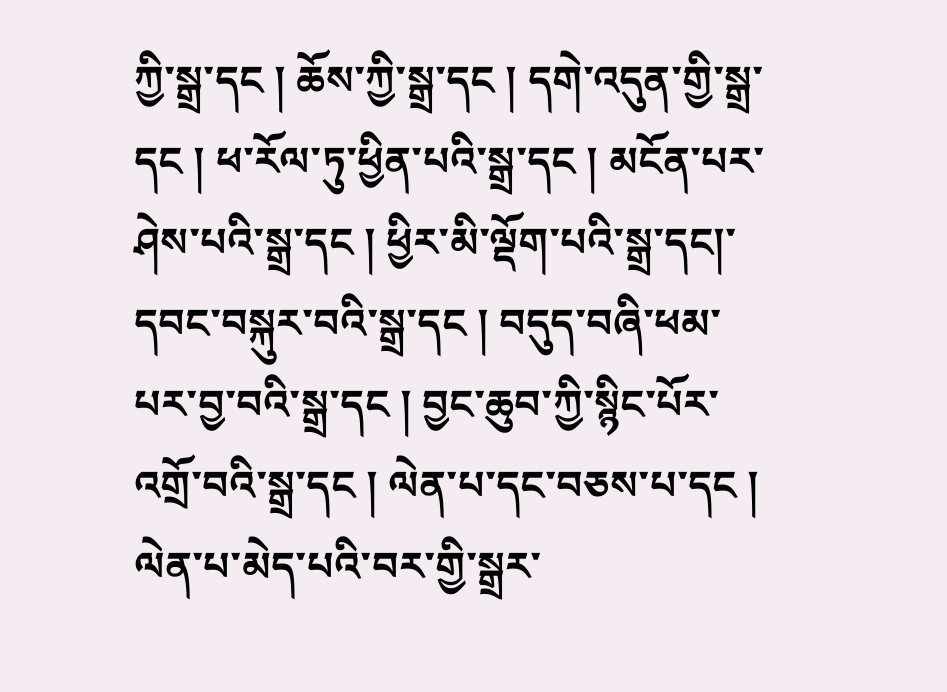ཀྱི་སྒྲ་དང ། ཆོས་ཀྱི་སྒྲ་དང ། དགེ་འདུན་གྱི་སྒྲ་དང ། ཕ་རོལ་ཏུ་ཕྱིན་པའི་སྒྲ་དང ། མངོན་པར་ཤེས་པའི་སྒྲ་དང ། ཕྱིར་མི་ལྡོག་པའི་སྒྲ་དང།་དབང་བསྐུར་བའི་སྒྲ་དང ། བདུད་བཞི་ཕམ་པར་བྱ་བའི་སྒྲ་དང ། བྱང་ཆུབ་ཀྱི་སྙིང་པོར་འགྲོ་བའི་སྒྲ་དང ། ལེན་པ་དང་བཅས་པ་དང ། ལེན་པ་མེད་པའི་བར་གྱི་སྒྲར་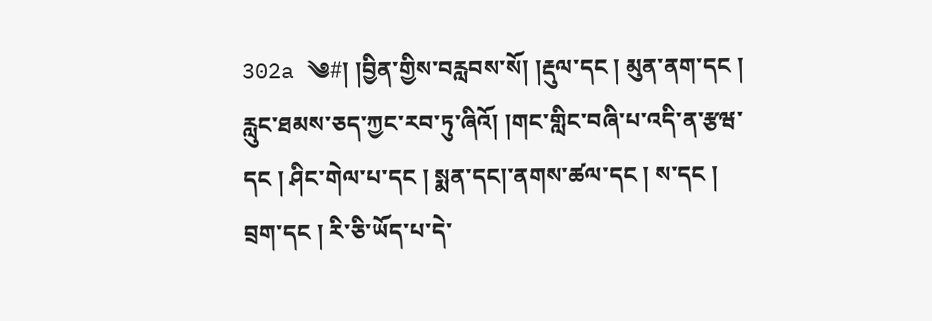302a ༄#། །བྱིན་གྱིས་བརླབས་སོ། །རྡུལ་དང ། མུན་ནག་དང ། རླུང་ཐམས་ཅད་ཀྱང་རབ་ཏུ་ཞིའོ། །གང་གླིང་བཞི་པ་འདི་ན་རྩཝ་དང ། ཤིང་གེལ་པ་དང ། སྨན་དང།་ནགས་ཚལ་དང ། ས་དང ། བྲག་དང ། རི་ཅི་ཡོད་པ་དེ་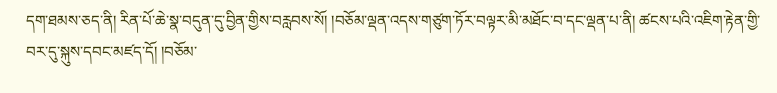དག་ཐམས་ཅད་ནི། རིན་པོ་ཆེ་སྣ་བདུན་དུ་བྱིན་གྱིས་བརླབས་སོ། །བཅོམ་ལྡན་འདས་གཙུག་ཏོར་བལྟར་མི་མཐོང་བ་དང་ལྡན་པ་ནི། ཚངས་པའི་འཇིག་རྟེན་གྱི་བར་དུ་སྐུས་དབང་མཛད་དོ། །བཅོམ་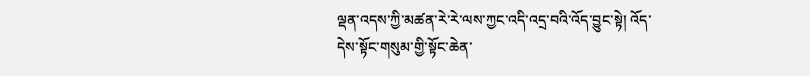ལྡན་འདས་ཀྱི་མཚན་རེ་རེ་ལས་ཀྱང་འདི་འདྲ་བའི་འོད་བྱུང་སྟེ། འོད་དེས་སྟོང་གསུམ་གྱི་སྟོང་ཆེན་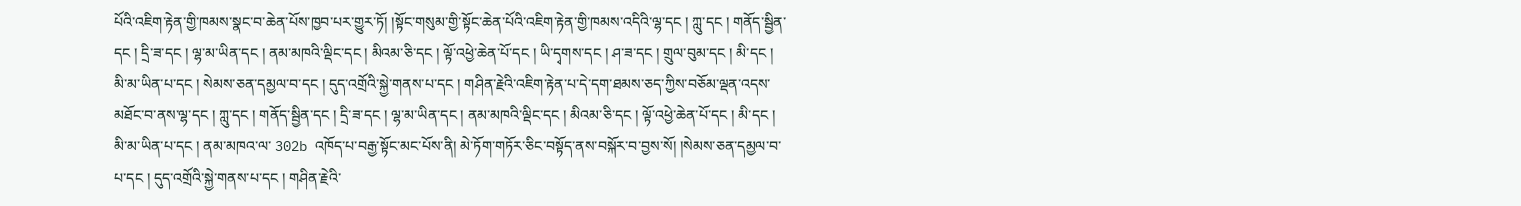པོའི་འཇིག་རྟེན་གྱི་ཁམས་སྣང་བ་ཆེན་པོས་ཁྱབ་པར་གྱུར་ཏོ། །སྟོང་གསུམ་གྱི་སྟོང་ཆེན་པོའི་འཇིག་རྟེན་གྱི་ཁམས་འདིའི་ལྷ་དང ། ཀླུ་དང ། གནོད་སྦྱིན་དང ། དྲི་ཟ་དང ། ལྷ་མ་ཡིན་དང ། ནམ་མཁའི་ལྡིང་དང ། མིའམ་ཅི་དང ། ལྟོ་འཕྱེ་ཆེན་པོ་དང ། ཡི་དྭགས་དང ། ཤ་ཟ་དང ། གྲུལ་བུམ་དང ། མི་དང ། མི་མ་ཡིན་པ་དང ། སེམས་ཅན་དམྱལ་བ་དང ། དུད་འགྲོའི་སྐྱེ་གནས་པ་དང ། གཤིན་རྗེའི་འཇིག་རྟེན་པ་དེ་དག་ཐམས་ཅད་ཀྱིས་བཅོམ་ལྡན་འདས་མཐོང་བ་ནས་ལྷ་དང ། ཀླུ་དང ། གནོད་སྦྱིན་དང ། དྲི་ཟ་དང ། ལྷ་མ་ཡིན་དང ། ནམ་མཁའི་ལྡིང་དང ། མིའམ་ཅི་དང ། ལྟོ་འཕྱེ་ཆེན་པོ་དང ། མི་དང ། མི་མ་ཡིན་པ་དང ། ནམ་མཁའ་ལ་ 302b འཁོད་པ་བརྒྱ་སྟོང་མང་པོས་ནི། མེ་ཏོག་གཏོར་ཅིང་བསྟོད་ནས་བསྐོར་བ་བྱས་སོ། །སེམས་ཅན་དམྱལ་བ་པ་དང ། དུད་འགྲོའི་སྐྱེ་གནས་པ་དང ། གཤིན་རྗེའི་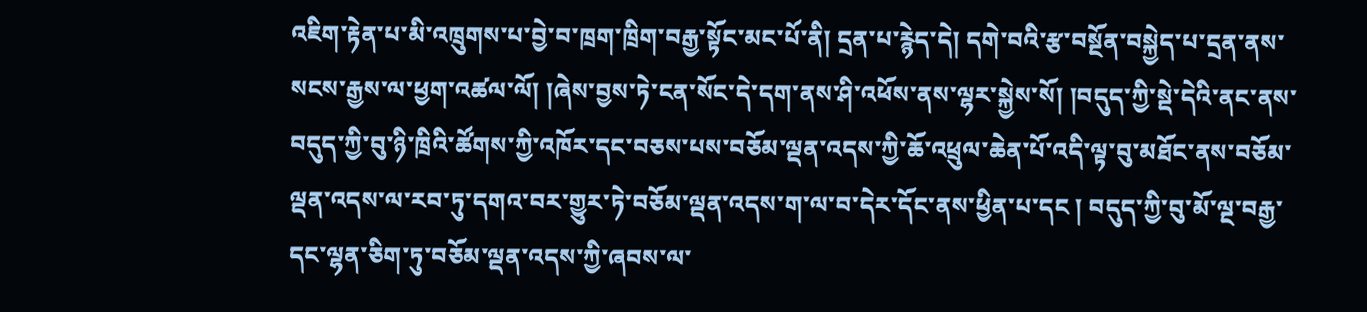འཇིག་རྟེན་པ་མི་འཁྲུགས་པ་བྱེ་བ་ཁྲག་ཁྲིག་བརྒྱ་སྟོང་མང་པོ་ནི། དྲན་པ་རྙེད་དེ། དགེ་བའི་རྩ་བསྔོན་བསྐྱེད་པ་དྲན་ནས་སངས་རྒྱས་ལ་ཕྱག་འཚལ་ལོ། །ཞེས་བྱས་ཏེ་ངན་སོང་དེ་དག་ནས་ཤི་འཕོས་ནས་ལྷར་སྐྱེས་སོ། །བདུད་ཀྱི་སྡེ་དེའི་ནང་ནས་བདུད་ཀྱི་བུ་ཉི་ཁྲིའི་ཚོགས་ཀྱི་འཁོར་དང་བཅས་པས་བཅོམ་ལྡན་འདས་ཀྱི་ཆོ་འཕྲུལ་ཆེན་པོ་འདི་ལྟ་བུ་མཐོང་ནས་བཅོམ་ལྡན་འདས་ལ་རབ་ཏུ་དགའ་བར་གྱུར་ཏེ་བཅོམ་ལྡན་འདས་ག་ལ་བ་དེར་དོང་ནས་ཕྱིན་པ་དང ། བདུད་ཀྱི་བུ་མོ་ལྔ་བརྒྱ་དང་ལྷན་ཅིག་ཏུ་བཅོམ་ལྡན་འདས་ཀྱི་ཞབས་ལ་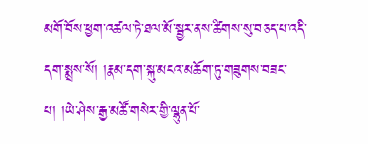མགོ་བོས་ཕྱག་འཚལ་ཏེ་ཐལ་མོ་སྦྱར་ནས་ཚིགས་སུ་བཅད་པ་འདི་དག་སྨྲས་སོ། །རྣམ་དག་སྐུ་མངའ་མཆོག་ཏུ་གཟུགས་བཟང་པ། །ཡེ་ཤེས་རྒྱ་མཚོ་གསེར་གྱི་ལྷུན་པོ་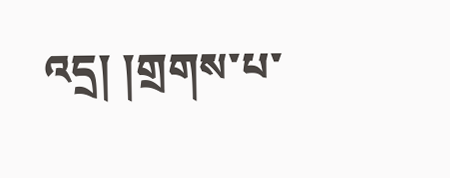འདྲ། །གྲགས་པ་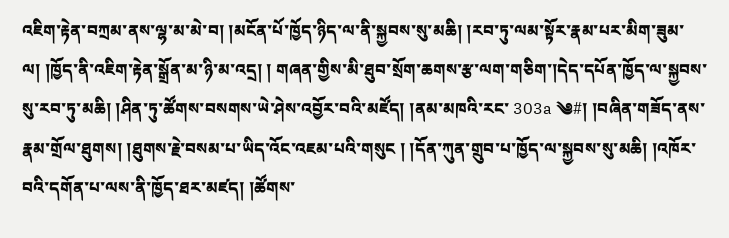འཇིག་རྟེན་བཀྲམ་ནས་ལྷ་མ་མེ་བ། །མངོན་པོ་ཁྱོད་ཉིད་ལ་ནི་སྐྱབས་སུ་མཆི། །རབ་ཏུ་ལམ་སྟོར་རྣམ་པར་མིག་ཟུམ་ལ། །ཁྱོད་ནི་འཇིག་རྟེན་སྒྲོན་མ་ཉི་མ་འདྲ། ། གཞན་གྱིས་མི་ཐུབ་སྲོག་ཆགས་རྩ་ལག་གཅིག་།དེད་དཔོན་ཁྱོད་ལ་སྐྱབས་སུ་རབ་ཏུ་མཆི། །ཤིན་ཏུ་ཚོགས་བསགས་ཡེ་ཤེས་འབྱོར་བའི་མཛོད། །ནམ་མཁའི་རང་ 303a ༄#། །བཞིན་གཟོད་ནས་རྣམ་གྲོལ་ཐུགས། །ཐུགས་རྗེ་བསམ་པ་ཡིད་འོང་འཇམ་པའི་གསུང ། །དོན་ཀུན་གྲུབ་པ་ཁྱོད་ལ་སྐྱབས་སུ་མཆི། །འཁོར་བའི་དགོན་པ་ལས་ནི་ཁྱོད་ཐར་མཛད། །ཚོགས་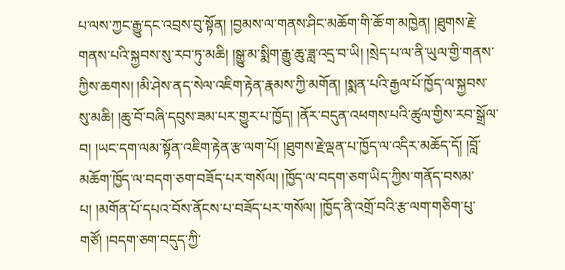པ་ལས་ཀྱང་རྒྱུ་དང་འབྲས་བུ་སྟོན། །བྱམས་ལ་གནས་ཤིང་མཆོག་གི་ཆོ་ག་མཁྱེན། །ཐུགས་རྗེ་གནས་པའི་སྐྱབས་སུ་རབ་ཏུ་མཆི། །སྒྱུ་མ་སྨིག་རྒྱུ་ཆུ་ཟླ་འདྲ་བ་ཡི། །སྲེད་པ་ལ་ནི་ཡུལ་གྱི་གནས་ཀྱིས་ཆགས། །མི་ཤེས་ནད་སེལ་འཇིག་རྟེན་རྣམས་ཀྱི་མགོན། །སྨན་པའི་རྒྱལ་པོ་ཁྱོད་ལ་སྐྱབས་སུ་མཆི། །ཆུ་བོ་བཞི་དབུས་ཟམ་པར་གྱུར་པ་ཁྱོད། །ནོར་བདུན་འཕགས་པའི་ཚུལ་གྱིས་རབ་སྒྲོལ་བ། །ཡང་དག་ལམ་སྟོན་འཇིག་རྟེན་རྩ་ལག་པོ། །ཐུགས་རྗེ་ལྡན་པ་ཁྱོད་ལ་འདིར་མཆོད་དོ། །བློ་མཆོག་ཁྱོད་ལ་བདག་ཅག་བཟོད་པར་གསོལ། །ཁྱོད་ལ་བདག་ཅག་ཡིད་ཀྱིས་གནོད་བསམ་པ། །མགོན་པོ་དཔའ་བོས་ནོངས་པ་བཟོད་པར་གསོལ། །ཁྱོད་ནི་འགྲོ་བའི་རྩ་ལག་གཅིག་པུ་གཙོ། །བདག་ཅག་བདུད་ཀྱི་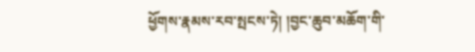ཕྱོགས་རྣམས་རབ་སྤངས་ཏེ། །བྱང་ཆུབ་མཆོག་གི་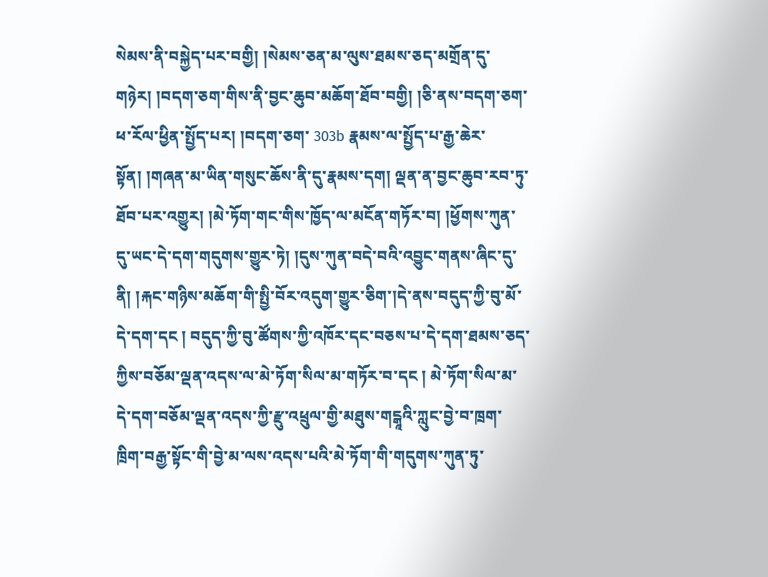སེམས་ནི་བསྐྱེད་པར་བགྱི། །སེམས་ཅན་མ་ལུས་ཐམས་ཅད་མགྲོན་དུ་གཉེར། །བདག་ཅག་གིས་ནི་བྱང་ཆུབ་མཆོག་ཐོབ་བགྱི། །ཅི་ནས་བདག་ཅག་ཕ་རོལ་ཕྱིན་སྤྱོད་པར། །བདག་ཅག་ 303b རྣམས་ལ་སྤྱོད་པ་རྒྱ་ཆེར་སྟོན། །གཞན་མ་ཡིན་གསུང་ཆོས་ནི་དུ་རྣམས་དག། ལྡན་ན་བྱང་ཆུབ་རབ་ཏུ་ཐོབ་པར་འགྱུར། །མེ་ཏོག་གང་གིས་ཁྱོད་ལ་མངོན་གཏོར་བ། །ཕྱོགས་ཀུན་དུ་ཡང་དེ་དག་གདུགས་གྱུར་ཏེ། །དུས་ཀུན་བདེ་བའི་འབྱུང་གནས་ཞིང་དུ་ནི། །རྐང་གཉིས་མཆོག་གི་སྤྱི་བོར་འདུག་གྱུར་ཅིག་།དེ་ནས་བདུད་ཀྱི་བུ་མོ་དེ་དག་དང ། བདུད་ཀྱི་བུ་ཚོགས་ཀྱི་འཁོར་དང་བཅས་པ་དེ་དག་ཐམས་ཅད་ཀྱིས་བཅོམ་ལྡན་འདས་ལ་མེ་ཏོག་སིལ་མ་གཏོར་བ་དང ། མེ་ཏོག་སིལ་མ་དེ་དག་བཅོམ་ལྡན་འདས་ཀྱི་རྫུ་འཕྲུལ་གྱི་མཐུས་གངྒཱའི་ཀླུང་བྱེ་བ་ཁྲག་ཁྲིག་བརྒྱ་སྟོང་གི་བྱེ་མ་ལས་འདས་པའི་མེ་ཏོག་གི་གདུགས་ཀུན་ཏུ་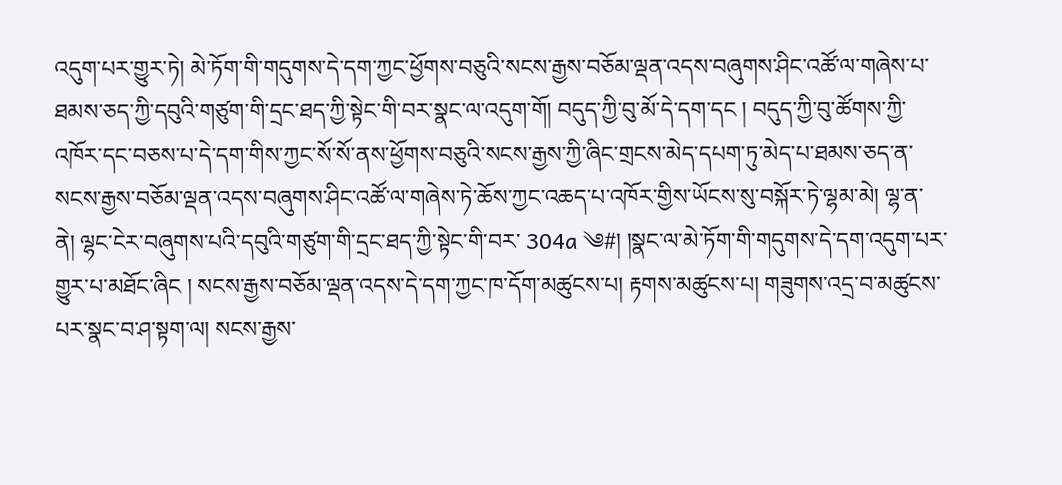འདུག་པར་གྱུར་ཏེ། མེ་ཏོག་གི་གདུགས་དེ་དག་ཀྱང་ཕྱོགས་བཅུའི་སངས་རྒྱས་བཅོམ་ལྡན་འདས་བཞུགས་ཤིང་འཚོ་ལ་གཞེས་པ་ཐམས་ཅད་ཀྱི་དབུའི་གཙུག་གི་དྲང་ཐད་ཀྱི་སྟེང་གི་བར་སྣང་ལ་འདུག་གོ། བདུད་ཀྱི་བུ་མོ་དེ་དག་དང ། བདུད་ཀྱི་བུ་ཚོགས་ཀྱི་འཁོར་དང་བཅས་པ་དེ་དག་གིས་ཀྱང་སོ་སོ་ནས་ཕྱོགས་བཅུའི་སངས་རྒྱས་ཀྱི་ཞིང་གྲངས་མེད་དཔག་ཏུ་མེད་པ་ཐམས་ཅད་ན་སངས་རྒྱས་བཅོམ་ལྡན་འདས་བཞུགས་ཤིང་འཚོ་ལ་གཞེས་ཏེ་ཆོས་ཀྱང་འཆད་པ་འཁོར་གྱིས་ཡོངས་སུ་བསྐོར་ཏེ་ལྷམ་མེ། ལྷ་ན་ནེ། ལྷང་ངེར་བཞུགས་པའི་དབུའི་གཙུག་གི་དྲང་ཐད་ཀྱི་སྟེང་གི་བར་ 304a ༄#། །སྣང་ལ་མེ་ཏོག་གི་གདུགས་དེ་དག་འདུག་པར་གྱུར་པ་མཐོང་ཞིང ། སངས་རྒྱས་བཅོམ་ལྡན་འདས་དེ་དག་ཀྱང་ཁ་དོག་མཚུངས་པ། རྟགས་མཚུངས་པ། གཟུགས་འདྲ་བ་མཚུངས་པར་སྣང་བ་ཤ་སྟག་ལ། སངས་རྒྱས་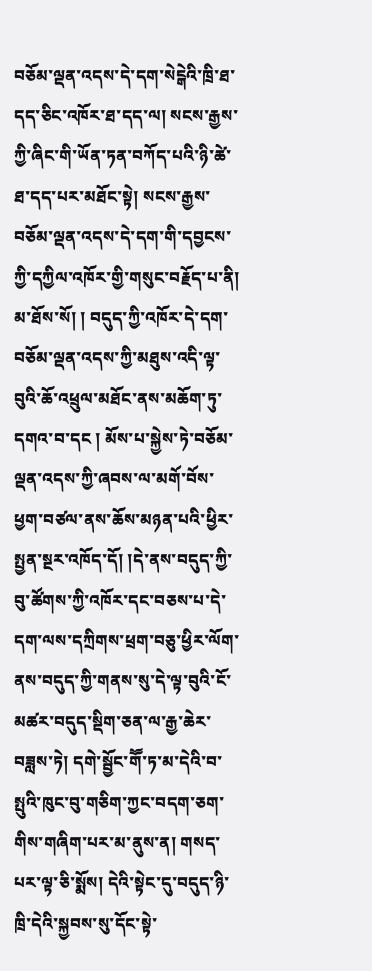བཅོམ་ལྡན་འདས་དེ་དག་སེངྒེའི་ཁྲི་ཐ་དད་ཅིང་འཁོར་ཐ་དད་ལ། སངས་རྒྱས་ཀྱི་ཞིང་གི་ཡོན་ཏན་བཀོད་པའི་ཉི་ཚེ་ཐ་དད་པར་མཐོང་སྟེ། སངས་རྒྱས་བཅོམ་ལྡན་འདས་དེ་དག་གི་དབྱངས་ཀྱི་དཀྱིལ་འཁོར་གྱི་གསུང་བརྗོད་པ་ནི། མ་ཐོས་སོ། ། བདུད་ཀྱི་འཁོར་དེ་དག་བཅོམ་ལྡན་འདས་ཀྱི་མཐུས་འདི་ལྟ་བུའི་ཆོ་འཕྲུལ་མཐོང་ནས་མཆོག་ཏུ་དགའ་བ་དང ། མོས་པ་སྐྱེས་ཏེ་བཅོམ་ལྡན་འདས་ཀྱི་ཞབས་ལ་མགོ་བོས་ཕྱག་བཙལ་ནས་ཆོས་མཉན་པའི་ཕྱིར་སྤྱན་སྔར་འཁོད་དོ། །དེ་ནས་བདུད་ཀྱི་བུ་ཚོགས་ཀྱི་འཁོར་དང་བཅས་པ་དེ་དག་ལས་དཀྲིགས་ཕྲག་བཅུ་ཕྱིར་ལོག་ནས་བདུད་ཀྱི་གནས་སུ་དེ་ལྟ་བུའི་ངོ་མཚར་བདུད་སྡིག་ཅན་ལ་རྒྱ་ཆེར་བཟླས་ཏེ། དགེ་སྦྱོང་གཽ་ཏ་མ་དེའི་བ་སྤུའི་ཁུང་བུ་གཅིག་ཀྱང་བདག་ཅག་གིས་གཞིག་པར་མ་ནུས་ན། གསད་པར་ལྟ་ཅི་སྨོས། དེའི་སྟེང་དུ་བདུད་ཉི་ཁྲི་དེའི་སྐྱབས་སུ་དོང་སྟེ་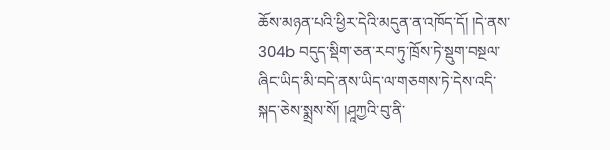ཆོས་མཉན་པའི་ཕྱིར་དེའི་མདུན་ན་འཁོད་དོ། །དེ་ནས་ 304b བདུད་སྡིག་ཅན་རབ་ཏུ་ཁྲོས་ཏེ་སྡུག་བསྔལ་ཞིང་ཡིད་མི་བདེ་ནས་ཡིད་ལ་གཅགས་ཏེ་དེས་འདི་སྐད་ཅེས་སྨྲས་སོ། །ཤཱཀྱའི་བུ་ནི་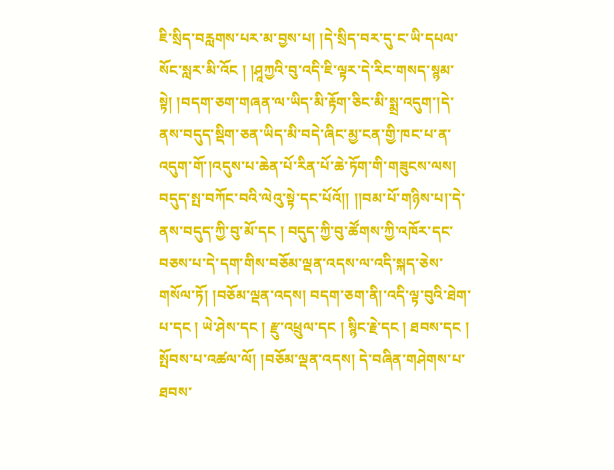ཇི་སྲིད་བརླགས་པར་མ་བྱས་པ། །དེ་སྲིད་བར་དུ་ང་ཡི་དཔལ་སོང་སླར་མི་འོང ། །ཤཱཀྱའི་བུ་འདི་ཇི་ལྟར་དེ་རིང་གསད་སྙམ་སྟེ། །བདག་ཅག་གཞན་ལ་ཡིད་མི་རྟོག་ཅིང་མི་སྨྲ་འདུག་།དེ་ནས་བདུད་སྡིག་ཅན་ཡིད་མི་བདེ་ཞིང་མྱ་ངན་གྱི་ཁང་པ་ན་འདུག་གོ་།འདུས་པ་ཆེན་པོ་རིན་པོ་ཆེ་ཏོག་གི་གཟུངས་ལས། བདུད་སྤ་བཀོང་བའི་ལེའུ་སྟེ་དང་པོའོ།། །།བམ་པོ་གཉིས་པ།་དེ་ནས་བདུད་ཀྱི་བུ་མོ་དང ། བདུད་ཀྱི་བུ་ཚོགས་ཀྱི་འཁོར་དང་བཅས་པ་དེ་དག་གིས་བཅོམ་ལྡན་འདས་ལ་འདི་སྐད་ཅེས་གསོལ་ཏོ། །བཅོམ་ལྡན་འདས། བདག་ཅག་ནི།་འདི་ལྟ་བུའི་ཐེག་པ་དང ། ཡེ་ཤེས་དང ། རྫུ་འཕྲུལ་དང ། སྙིང་རྗེ་དང ། ཐབས་དང ། སྤོབས་པ་འཚལ་ལོ། །བཅོམ་ལྡན་འདས། དེ་བཞིན་གཤེགས་པ་ཐབས་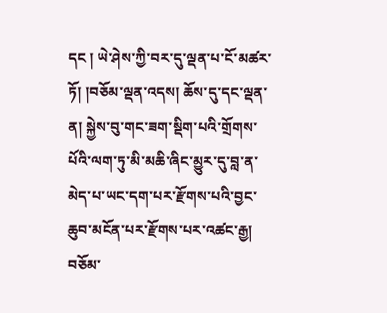དང ། ཡེ་ཤེས་ཀྱི་བར་དུ་ལྡན་པ་ངོ་མཚར་ཏོ། །བཅོམ་ལྡན་འདས། ཆོས་དུ་དང་ལྡན་ན། སྐྱེས་བུ་གང་ཟག་སྡིག་པའི་གྲོགས་པོའི་ལག་ཏུ་མི་མཆི་ཞིང་མྱུར་དུ་བླ་ན་མེད་པ་ཡང་དག་པར་རྫོགས་པའི་བྱང་ཆུབ་མངོན་པར་རྫོགས་པར་འཚང་རྒྱ། བཅོམ་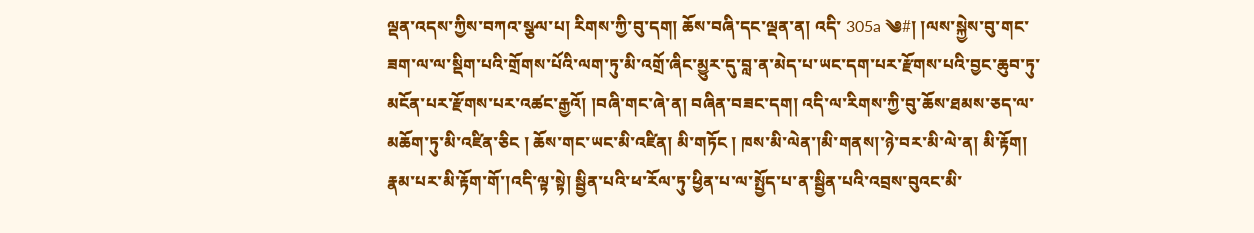ལྡན་འདས་ཀྱིས་བཀའ་སྩལ་པ། རིགས་ཀྱི་བུ་དག། ཆོས་བཞི་དང་ལྡན་ན། འདི་ 305a ༄#། །ལས་སྐྱེས་བུ་གང་ཟག་ལ་ལ་སྡིག་པའི་གྲོགས་པོའི་ལག་ཏུ་མི་འགྲོ་ཞིང་མྱུར་དུ་བླ་ན་མེད་པ་ཡང་དག་པར་རྫོགས་པའི་བྱང་ཆུབ་ཏུ་མངོན་པར་རྫོགས་པར་འཚང་རྒྱའོ། །བཞི་གང་ཞེ་ན། བཞིན་བཟང་དག། འདི་ལ་རིགས་ཀྱི་བུ་ཆོས་ཐམས་ཅད་ལ་མཆོག་ཏུ་མི་འཛིན་ཅིང ། ཆོས་གང་ཡང་མི་འཛིན། མི་གཏོང ། ཁས་མི་ལེན་།མི་གནས།་ཉེ་བར་མི་ལེ་ན། མི་རྟོག། རྣམ་པར་མི་རྟོག་གོ་།འདི་ལྟ་སྟེ། སྦྱིན་པའི་ཕ་རོལ་ཏུ་ཕྱིན་པ་ལ་སྤྱོད་པ་ན་སྦྱིན་པའི་འབྲས་བུའང་མི་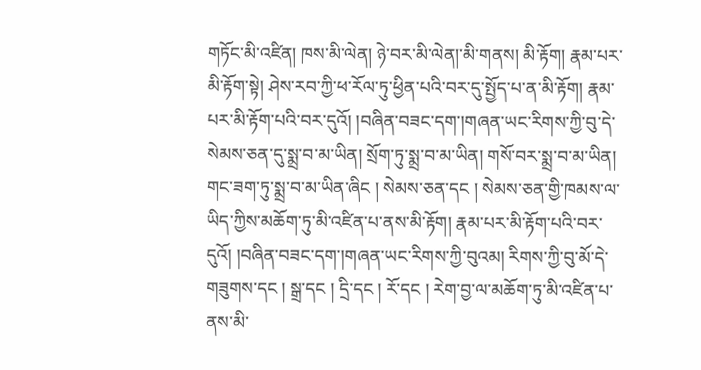གཏོང་མི་འཛིན། ཁས་མི་ལེན། ཉེ་བར་མི་ལེན།་མི་གནས། མི་རྟོག། རྣམ་པར་མི་རྟོག་སྟེ། ཤེས་རབ་ཀྱི་ཕ་རོལ་ཏུ་ཕྱིན་པའི་བར་དུ་སྤྱོད་པ་ན་མི་རྟོག། རྣམ་པར་མི་རྟོག་པའི་བར་དུའོ། །བཞིན་བཟང་དག་།གཞན་ཡང་རིགས་ཀྱི་བུ་དེ་སེམས་ཅན་དུ་སྨྲ་བ་མ་ཡིན། སྲོག་ཏུ་སྨྲ་བ་མ་ཡིན། གསོ་བར་སྨྲ་བ་མ་ཡིན། གང་ཟག་ཏུ་སྨྲ་བ་མ་ཡིན་ཞིང ། སེམས་ཅན་དང ། སེམས་ཅན་གྱི་ཁམས་ལ་ཡིད་ཀྱིས་མཆོག་ཏུ་མི་འཛིན་པ་ནས་མི་རྟོག། རྣམ་པར་མི་རྟོག་པའི་བར་དུའོ། །བཞིན་བཟང་དག་།གཞན་ཡང་རིགས་ཀྱི་བུའམ། རིགས་ཀྱི་བུ་མོ་དེ་གཟུགས་དང ། སྒྲ་དང ། དྲི་དང ། རོ་དང ། རེག་བྱ་ལ་མཆོག་ཏུ་མི་འཛིན་པ་ནས་མི་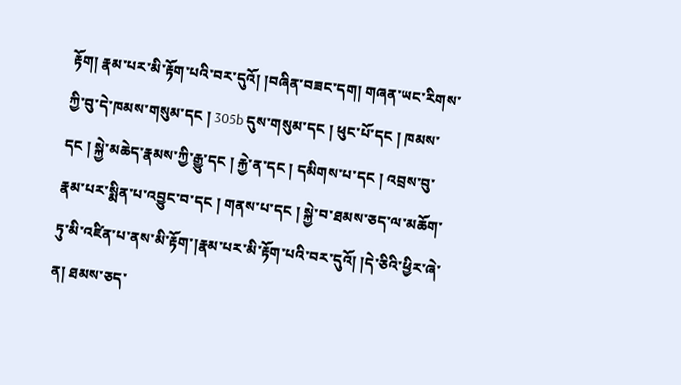རྟོག། རྣམ་པར་མི་རྟོག་པའི་བར་དུའོ། །བཞིན་བཟང་དག། གཞན་ཡང་རིགས་ཀྱི་བུ་དེ་ཁམས་གསུམ་དང ། 305b དུས་གསུམ་དང ། ཕུང་པོ་དང ། ཁམས་དང ། སྐྱེ་མཆེད་རྣམས་ཀྱི་རྒྱུ་དང ། རྐྱེ་ན་དང ། དམིགས་པ་དང ། འབྲས་བུ་རྣམ་པར་སྨིན་པ་འབྱུང་བ་དང ། གནས་པ་དང ། སྐྱེ་བ་ཐམས་ཅད་ལ་མཆོག་ཏུ་མི་འཛིན་པ་ནས་མི་རྟོག་།རྣམ་པར་མི་རྟོག་པའི་བར་དུའོ། །དེ་ཅིའི་ཕྱིར་ཞེ་ན། ཐམས་ཅད་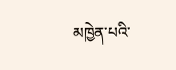མཁྱེན་པའི་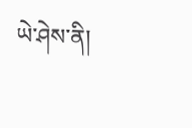ཡེ་ཤེས་ནི།